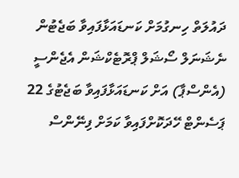ދައުލަތް ހިނގުމަށް ކަނޑައަޅާފައިވާ ބަޖެޓުން ނެޝަނަލް ސޯޝަލް ޕްރޮޓެކްޝަން އެޖެންސީ (އެންސްޕާ) އަށް ކަނޑައަޅާފައިވާ ބަޖެޓުގެ 22 ޕަސެންޓް ހޭދަކޮށްފައިވާ ކަމަށް ފިނޭންސް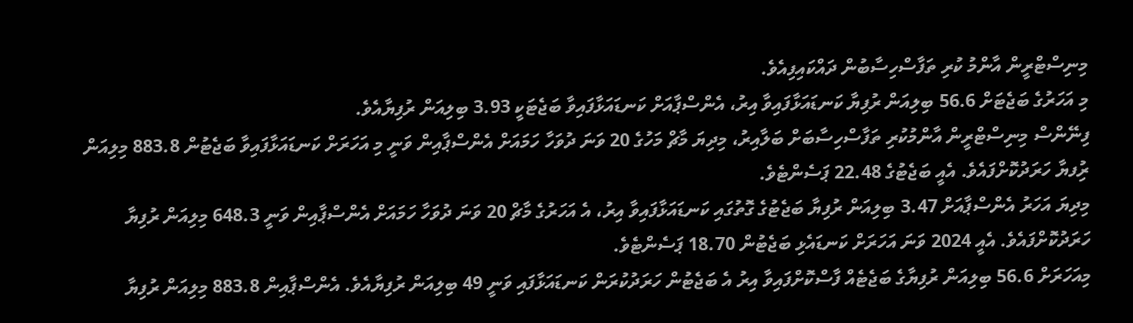މިނިސްޓްރީން އާންމު ކުރި ތަފާސްހިސާބުން ދައްކައިފިއެވެ.
މި އަހަރުގެ ބަޖެޓަށް 56.6 ބިލިއަން ރުފިޔާ ކަނޑައަޅާފައިވާ އިރު، އެންސްޕާއަށް ކަނޑައަޅާފައިވާ ބަޖެޓަކީ 3.93 ބިލިއަން ރުފިޔާއެވެ.
ފިނޭންސް މިނިސްޓްރީން އާންމުކުރި ތަފާސްހިސާބަށް ބަލާއިރު، މިދިޔަ މާޗް މަހުގެ 20 ވަނަ ދުވަހާ ހަމައަށް އެންސްޕާއިން ވަނީ މި އަހަރަށް ކަނޑައަޅާފައިވާ ބަޖެޓުން 883.8 މިލިއަން ރުިފޔާ ހަރަދުކޮށްފައެވެ. އެއީ ބަޖެޓުގެ 22.48 ޕަސެންޓެވެ.
މިދިޔަ އަހަރު އެންސްޕާއަށް 3.47 ބިލިއަން ރުފިޔާ ބަޖެޓުގެ ގޮތުގައި ކަނޑައަޅާފައިވާ އިރު، އެ އަހަރުގެ މާޗް 20 ވަނަ ދުވަހާ ހަމައަށް އެންސްޕާއިން ވަނީ 648.3 މިލިއަން ރުފިޔާ ހަރަދުކޮށްފައެވެ. އެއީ 2024 ވަނަ އަހަރަށް ކަނޑައެޅި ބަޖެޓުން 18.70 ޕަސެންޓެވެ.
މިއަހަރަށް 56.6 ބިލިއަން ރުފިޔާގެ ބަޖެޓެއް ފާސްކޮށްފައިވާ އިރު އެ ބަޖެޓުން ހަރަދުކުރަން ކަނޑައަޅާފައި ވަނީ 49 ބިލިއަން ރުފިޔާއެވެ. އެންސްޕާއިން 883.8 މިލިއަން ރުފިޔާ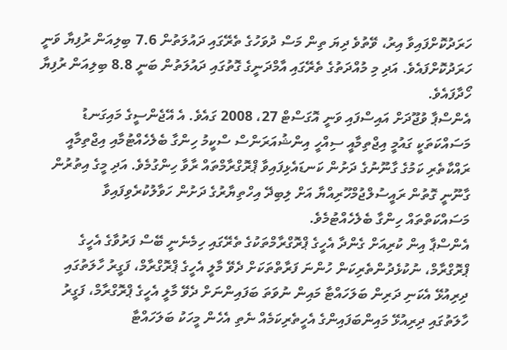ހަރަދުކޮށްފައިވާ އިރު، ވޭތުވެ ދިޔަ ތިން މަސް ދުވަހުގެ ތެރޭގައި ދައުލަތުން 7.6 ބިލިއަން ރުފިޔާ ވަނީ ހަރަދުކޮށްފައެވެ. އަދި މި މުއްދަތުގެ ތެރޭގައި އާމްދަނީގެ ގޮތުގައި ދައުލަތުން ބަނީ 8.8 ބިލިއަން ރުފިޔާ ހޯދާފައެވެ.
އެންސްޕާ ވުޖޫދަށް އައިސްފައި ވަނީ އޮގަސްޓް 27، 2008 ގައެވެ. އެ އޭޖެންސީގެ މައިގަނޑު މަސައްކަތަކީ ގައުމީ އިޖްތިމާއީ ސިއްހީ އިންޝުއަރަންސް ސްކީމު ހިންގާ ބެލެހެއްޓުމާއި އިޖްތިމާއީ ރައްކާތެރި ކަމުގެ ގާނޫނުގެ ދަށުން ކަނޑައެޅިފައިވާ ޕްރޮގްރާމްތައް ރާވާ ހިންގުމެވެ. އަދި މީގެ އިތުރުން ގާނޫނީ ގޮތުން ރައީސުލްޖުމްހޫރިއްޔާ އަށް ލިބިދޭ އިހްތިޔާރުގެ ދަށުން ހަވާލުކުރެވިފައިވާ މަސައްކަތްތައް ހިންގާ ބެލެހެއްޓުމެވެ.
އެންސްޕާ އިން ކުރިއަށް ގެންދާ އެހީގެ ޕްރޮގްރާމްތަކުގެ ތެރޭގައި ހިމެނެނީ ބޭސް ފަރުވާގެ އެހީގެ ޕްރޮގްރާމް، ނުކުޅެދުންތެރިކަން ހުންނަ ފަރާތްތަކަށް ދެވޭ މާލީ އެހީގެ ޕްރޮގްރާމް، ފަގީރު ހާލަތުގައި ދިރިއުޅޭ އެކަނި ދަރިން ބަލަހައްޓާ މައިން ނުވަތަ ބަފައިންނަށް ދެވޭ މާލީ އެހީގެ ޕްރޮގްރާމް، ފަގީރު ހާލަތުގައި ދިރިއުޅޭ މައިންބަފައިންގެ އެހީތެރިކަމެއް ނެތި އެހެން މީހަކު ބަލަހައްޓާ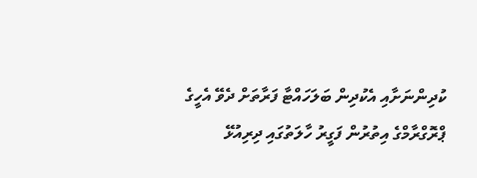ކުދިންނަށާއި އެކުދިން ބަލަހައްޓާ ފަރާތަށް ދެވޭ އެހީގެ ޕްރޮގްރާމްގެ އިތުރުން ފަގީރު ހާލަތުގައި ދިރިއުޅޭ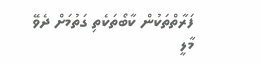ފަރާތްތަކުން ކާބޯތަކެތި ގަތުމަށް ދެވޭ މާލީ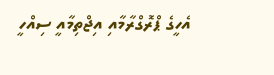އެހީގެ ޕްރޮގްރާމާއި އިޖްތިމާއީ ސިއްހީ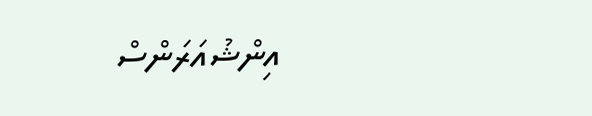އިންޝުއަރަންސް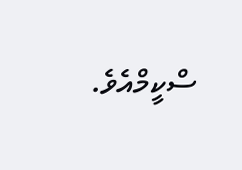ސްކީމްއެވެ.